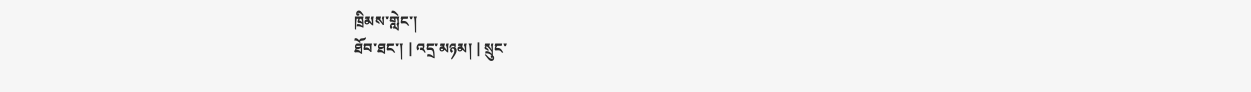ཁྲིམས་གླེང་།
ཐོབ་ཐང་། | འདྲ་མཉམ། | སྲུང་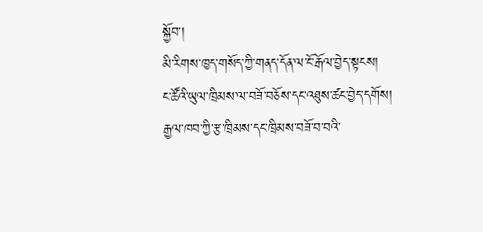སྐྱོབ་།
མི་རིགས་ཁྱད་གསོད་ཀྱི་གནད་དོན་ལ་ངོ་རྒོལ་བྱེད་སྟངས།
ང་ཚོའི་ཡུལ་ཁྲིམས་ལ་བཟོ་བཅོས་དང་འཐུས་ཚང་བྱེད་དགོས།
རྒྱལ་ཁབ་ཀྱི་རྩ་ཁྲིམས་དང་ཁྲིམས་བཟོ་བ་བའི་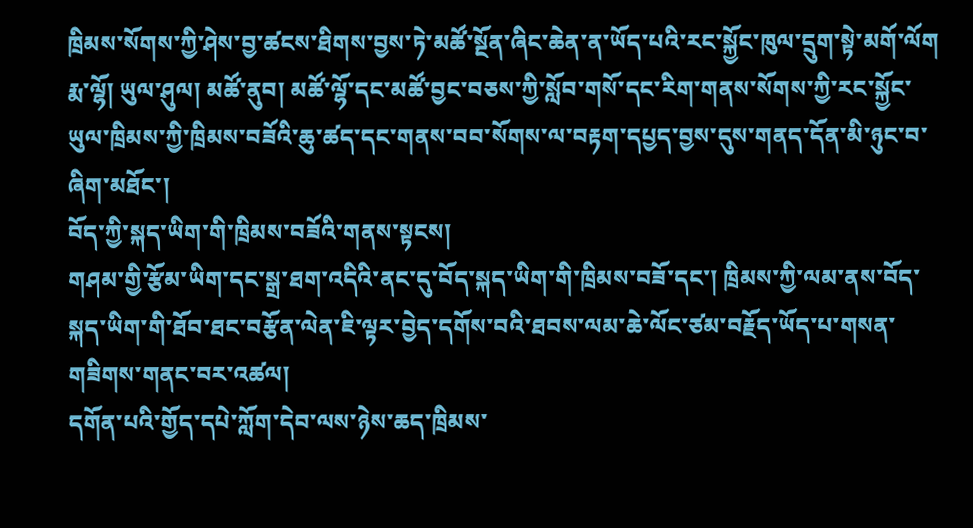ཁྲིམས་སོགས་ཀྱི་ཤེས་བྱ་ཚངས་ཐིགས་བྱས་ཏེ་མཚོ་སྔོན་ཞིང་ཆེན་ན་ཡོད་པའི་རང་སྐྱོང་ཁུལ་དྲུག་སྟེ་མགོ་ལོག རྨ་ལྷོ། ཡུལ་ཤུལ། མཚོ་ནུབ། མཚོ་ལྷོ་དང་མཚོ་བྱང་བཅས་ཀྱི་སློབ་གསོ་དང་རིག་གནས་སོགས་ཀྱི་རང་སྐྱོང་ཡུལ་ཁྲིམས་ཀྱི་ཁྲིམས་བཟོའི་ཆུ་ཚད་དང་གནས་བབ་སོགས་ལ་བརྟག་དཔྱད་བྱས་དུས་གནད་དོན་མི་ཉུང་བ་ཞིག་མཐོང་།
བོད་ཀྱི་སྐད་ཡིག་གི་ཁྲིམས་བཟོའི་གནས་སྟངས།
གཤམ་གྱི་རྩོམ་ཡིག་དང་སྒྲ་ཐག་འདིའི་ནང་དུ་བོད་སྐད་ཡིག་གི་ཁྲིམས་བཟོ་དང་། ཁྲིམས་ཀྱི་ལམ་ནས་བོད་སྐད་ཡིག་གི་ཐོབ་ཐང་བརྩོན་ལེན་ཇི་ལྟར་བྱེད་དགོས་བའི་ཐབས་ལམ་ཆེ་ལོང་ཙམ་བརྗོད་ཡོད་པ་གསན་གཟིགས་གནང་བར་འཚལ།
དགོན་པའི་གྱོད་དཔེ་ཀློག་དེབ་ལས་ཉེས་ཆད་ཁྲིམས་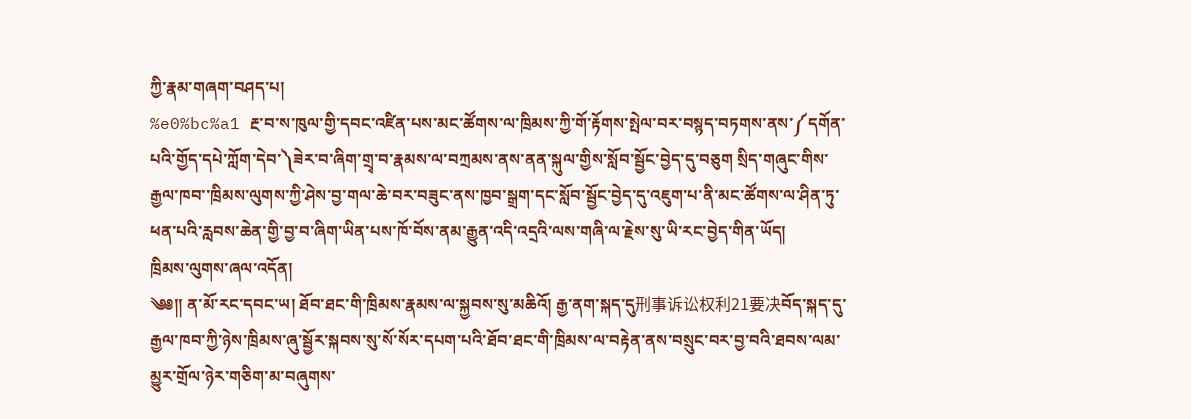ཀྱི་རྣམ་གཞག་བཤད་པ།
%e0%bc%a1 རྔ་བ་ས་ཁུལ་གྱི་དབང་འཛིན་པས་མང་ཚོགས་ལ་ཁྲིམས་ཀྱི་གོ་རྟོགས་སྤེལ་བར་བསྙད་བཏགས་ནས་༼དགོན་པའི་གྱོད་དཔེ་ཀློག་དེབ་༽ཟེར་བ་ཞིག་གྲྭ་བ་རྣམས་ལ་བཀྲམས་ནས་ནན་སྐུལ་གྱིས་སློབ་སྦྱོང་བྱེད་དུ་བཅུག སྲིད་གཞུང་གིས་རྒྱལ་ཁབ་་ཁྲིམས་ལུགས་ཀྱི་ཤེས་བྱ་གལ་ཆེ་བར་བཟུང་ནས་ཁྱབ་སྒྲག་དང་སློབ་སྦྱོང་བྱེད་དུ་འཇུག་པ་ནི་མང་ཚོགས་ལ་ཤིན་ཏུ་ཕན་པའི་རླབས་ཆེན་གྱི་བྱ་བ་ཞིག་ཡིན་པས་ཁོ་བོས་ནམ་རྒྱུན་འདི་འདྲའི་ལས་གཞི་ལ་རྗེས་སུ་ཡི་རང་བྱེད་གིན་ཡོད།
ཁྲིམས་ལུགས་ཞལ་འདོན།
༄༅།། ན་མོ་རང་དབང་ཡ། ཐོབ་ཐང་གི་ཁྲིམས་རྣམས་ལ་སྐྱབས་སུ་མཆིའོ། རྒྱ་ནག་སྐད་དུ刑事诉讼权利21要决བོད་སྐད་དུ་རྒྱལ་ཁབ་ཀྱི་ཉེས་ཁྲིམས་ཞུ་སྦྱོར་སྐབས་སུ་སོ་སོར་དཔག་པའི་ཐོབ་ཐང་གི་ཁྲིམས་ལ་བརྟེན་ནས་བསྲུང་བར་བྱ་བའི་ཐབས་ལམ་མྱུར་གྲོལ་ཉེར་གཅིག་མ་བཞུགས་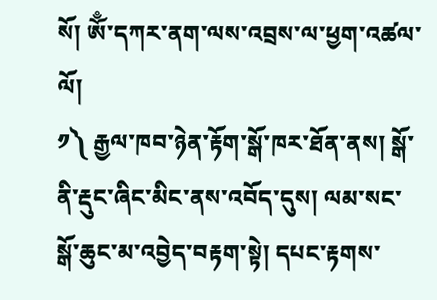སོ། ཨོྃ་དཀར་ནག་ལས་འབྲས་ལ་ཕྱག་འཚལ་ལོ།
༡༽ རྒྱལ་ཁབ་ཉེན་རྟོག་སྒོ་ཁར་ཐོན་ནས། སྒོ་ནི་རྡུང་ཞིང་མིང་ནས་འབོད་དུས། ལམ་སང་སྒོ་ཆུང་མ་འབྱེད་བརྟག་སྟེ། དཔང་རྟགས་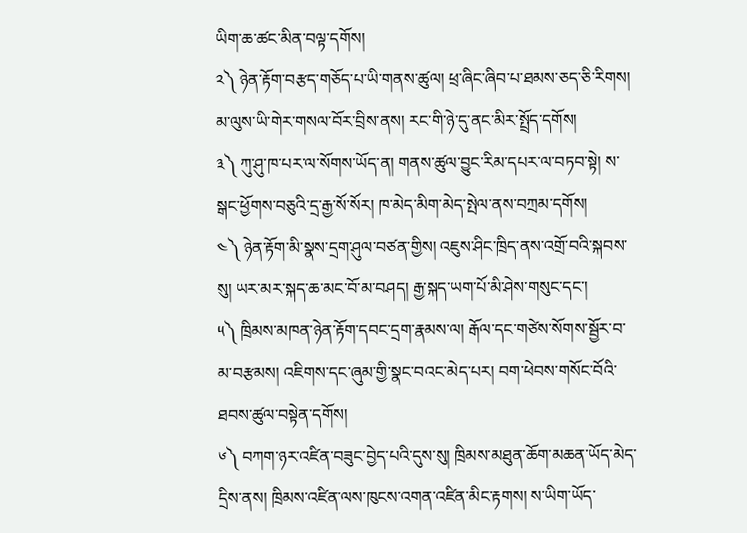ཡིག་ཆ་ཚང་མིན་བལྟ་དགོས།
༢༽ ཉེན་རྟོག་བརྩད་གཅོད་པ་ཡི་གནས་ཚུལ། ཕྲ་ཞིང་ཞིབ་པ་ཐམས་ཅད་ཅི་རིགས། མ་ལུས་ཡི་གེར་གསལ་བོར་བྲིས་ནས། རང་གི་ཉེ་དུ་ནང་མིར་སྤྲོད་དགོས།
༣༽ ཀུ་ཤུ་ཁ་པར་ལ་སོགས་ཡོད་ན། གནས་ཚུལ་བྱུང་རིམ་དཔར་ལ་བཏབ་སྟེ། ས་སྒང་ཕྱོགས་བཅུའི་དྲ་རྒྱ་སོ་སོར། ཁ་མེད་མིག་མེད་སྤེལ་ནས་བཀྲམ་དགོས།
༤༽ ཉེན་རྟོག་མི་སྣས་དྲག་ཤུལ་བཙན་གྱིས། འཇུས་ཤིང་ཁྲིད་ནས་འགྲོ་བའི་སྐབས་སུ། ཡར་མར་སྐད་ཆ་མང་བོ་མ་བཤད། རྒྱ་སྐད་ཡག་པོ་མི་ཤེས་གསུང་དང་།
༥༽ ཁྲིམས་མཁན་ཉེན་རྟོག་དབང་དྲག་རྣམས་ལ། རྒོལ་དང་གཙེས་སོགས་སྦྱོར་བ་མ་བརྩམས། འཇིགས་དང་ཞུམ་གྱི་སྣང་བའང་མེད་པར། བག་ཕེབས་གསོང་བོའི་ཐབས་ཚུལ་བསྟེན་དགོས།
༦༽ བཀག་ཉར་འཛིན་བཟུང་བྱེད་པའི་དུས་སུ། ཁྲིམས་མཐུན་ཆོག་མཆན་ཡོད་མེད་དྲིས་ནས། ཁྲིམས་འཛིན་ལས་ཁུངས་འགན་འཛིན་མིང་རྟགས། ས་ཡིག་ཡོད་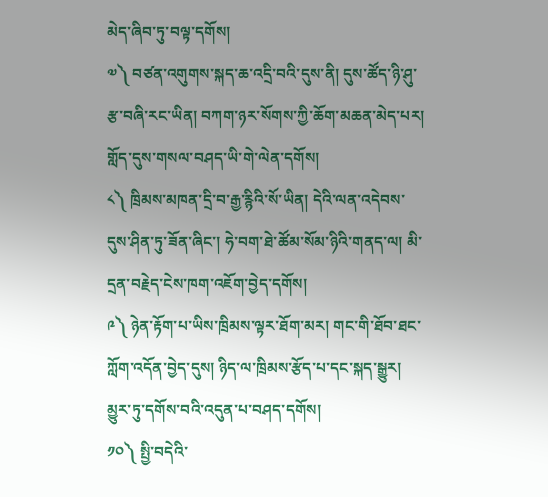མེད་ཞིབ་ཏུ་བལྟ་དགོས།
༧༽ བཙན་འགུགས་སྐད་ཆ་འདྲི་བའི་དུས་ནི། དུས་ཚོད་ཉི་ཤུ་རྩ་བཞི་རང་ཡིན། བཀག་ཉར་སོགས་ཀྱི་ཆོག་མཆན་མེད་པར། གློད་དུས་གསལ་བཤད་ཡི་གེ་ལེན་དགོས།
༨༽ ཁྲིམས་མཁན་དྲི་བ་རྒྱ་རྙིའི་སོ་ཡིན། དེའི་ལན་འདེབས་དུས་ཤིན་ཏུ་ཟོན་ཞིང་། ཧེ་བག་ཐེ་ཚོམ་སོམ་ཉིའི་གནད་ལ། མི་དྲན་བརྗེད་ངེས་ཁག་འཇོག་བྱེད་དགོས།
༩༽ ཉེན་རྟོག་པ་ཡིས་ཁྲིམས་ལྟར་ཐོག་མར། གང་གི་ཐོབ་ཐང་ཀློག་འདོན་བྱེད་དུས། ཉིད་ལ་ཁྲིམས་རྩོད་པ་དང་སྐད་སྒྱུར། མྱུར་ཏུ་དགོས་བའི་འདུན་པ་བཤད་དགོས།
༡༠༽ སྤྱི་བདེའི་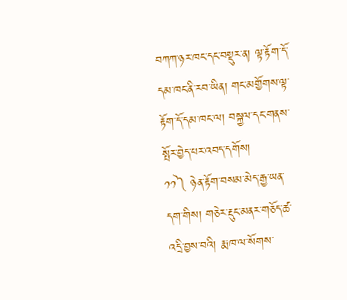བཀཀ་ཉར་ཁང་དང་བསྡུར་ན། ལྟ་རྟོག་དོ་དམ་ཁང་ནི་རབ་ཡིན། གང་མགྱོགས་ལྟ་རྟོག་དོ་དམ་ཁང་ལ། བསྐྱལ་དང་གནས་སྤོར་བྱེད་པར་འབད་དགོས།
༡༡༽ ཉེན་རྟོག་བསམ་མེད་རྒྱ་ཡན་དག་གིས། གཅེར་རྡུང་མནར་གཅོད་ཚ་འདྲི་བྱས་བའི། རྨ་ཁ་ལ་སོགས་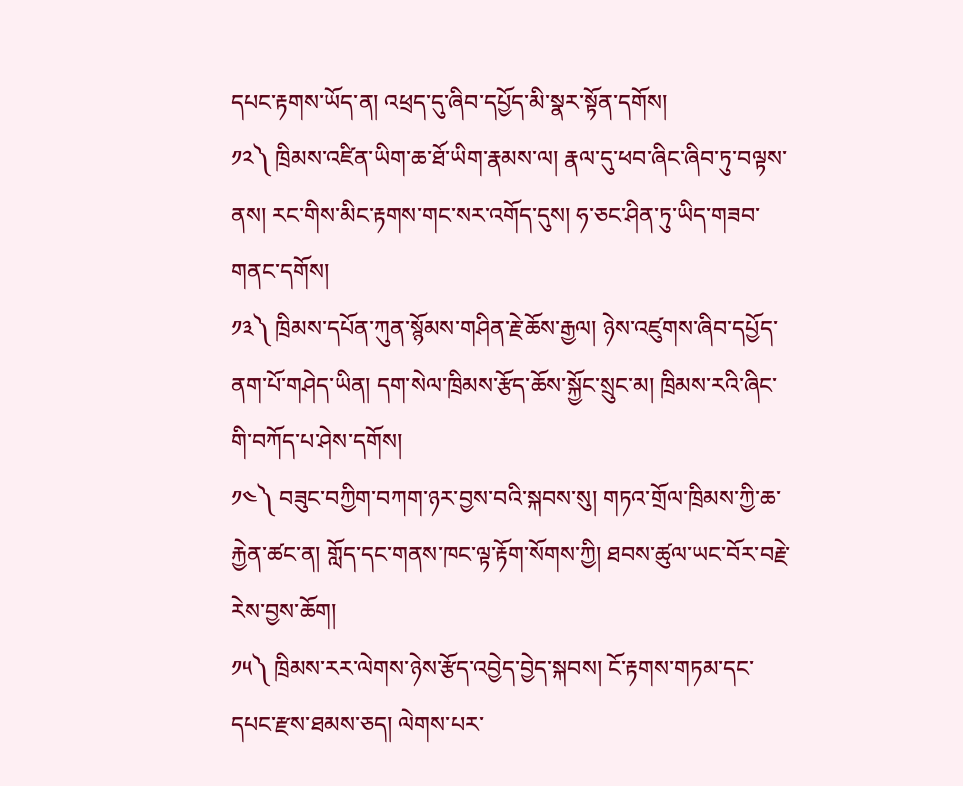དཔང་རྟགས་ཡོད་ན། འཕྲད་དུ་ཞིབ་དཔྱོད་མི་སྣར་སྟོན་དགོས།
༡༢༽ ཁྲིམས་འཛིན་ཡིག་ཆ་ཐོ་ཡིག་རྣམས་ལ། རྣལ་དུ་ཕབ་ཞིང་ཞིབ་ཏུ་བལྟས་ནས། རང་གིས་མིང་རྟགས་གང་སར་འགོད་དུས། ཧ་ཅང་ཤིན་ཏུ་ཡིད་གཟབ་གནང་དགོས།
༡༣༽ ཁྲིམས་དཔོན་ཀུན་སྙོམས་གཤིན་རྗེ་ཆོས་རྒྱལ། ཉེས་འཛུགས་ཞིབ་དཔྱོད་ནག་པོ་གཤེད་ཡིན། དག་སེལ་ཁྲིམས་རྩོད་ཆོས་སྐྱོང་སྲུང་མ། ཁྲིམས་རའི་ཞིང་གི་བཀོད་པ་ཤེས་དགོས།
༡༤༽ བཟུང་བཀྱིག་བཀག་ཉར་བྱས་བའི་སྐབས་སུ། གཏའ་གྲོལ་ཁྲིམས་ཀྱི་ཆ་རྐྱེན་ཚང་ན། གློད་དང་གནས་ཁང་ལྟ་རྟོག་སོགས་ཀྱི། ཐབས་ཚུལ་ཡང་བོར་བརྗེ་རེས་བྱས་ཆོག།
༡༥༽ ཁྲིམས་རར་ལེགས་ཉེས་རྩོད་འབྱེད་བྱེད་སྐབས། ངོ་རྟགས་གཏམ་དང་དཔང་རྫས་ཐམས་ཅད། ལེགས་པར་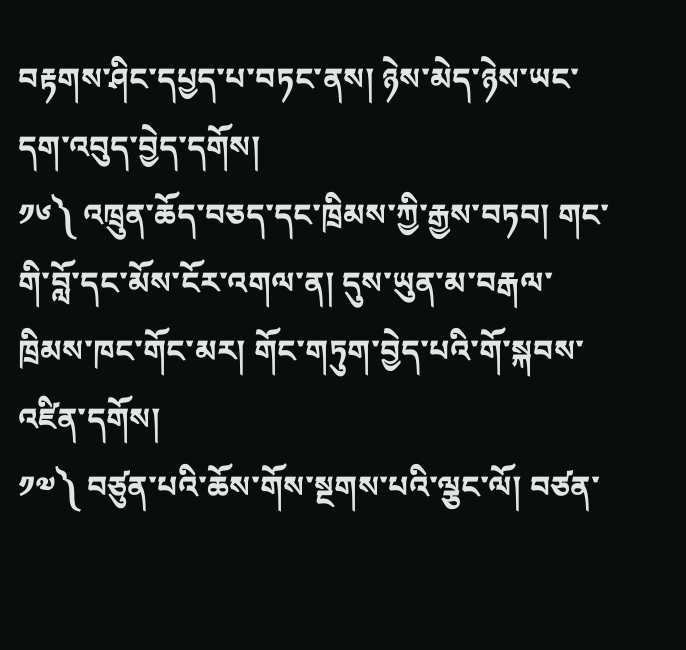བརྟགས་ཤིང་དཔྱད་པ་བཏང་ནས། ཉེས་མེད་ཉེས་ཡང་དག་འབུད་བྱེད་དགོས།
༡༦༽ འཁྲུན་ཆོད་བཅད་དང་ཁྲིམས་ཀྱི་རྒྱས་བཏབ། གང་གི་བློ་དང་མོས་ངོར་འགལ་ན། དུས་ཡུན་མ་བརྒལ་ཁྲིམས་ཁང་གོང་མར། གོང་གཏུག་བྱེད་པའི་གོ་སྐབས་འཛིན་དགོས།
༡༧༽ བཙུན་པའི་ཆོས་གོས་སྔགས་པའི་ལྕང་ལོ། བཙན་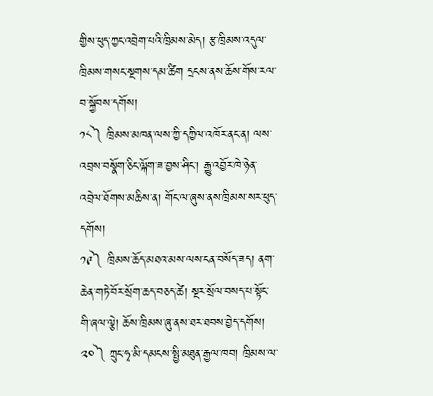གྱིས་ཕུད་ཀྱང་འབྲེག་པའི་ཁྲིམས་མེད། རྩ་ཁྲིམས་འདུལ་ཁྲིམས་གསང་སྔགས་དམ་ཚིག དྲངས་ནས་ཆོས་གོས་རལ་བ་སྐྱོབས་དགོས།
༡༨༽ ཁྲིམས་མཁན་ལས་ཀྱི་དཀྱིལ་འཁོར་ནང་ན། ལས་འབྲས་བསྣོག་ཅིང་ལྐོག་ཟ་བྱས་ཤིང་། རྒྱུ་འབྱོར་ཁེ་ཉེན་འབྲེལ་ཐོགས་མཆིས་ན། གོང་ལ་ཞུས་ནས་ཁྲིམས་སར་ཕུད་དགོས།
༡༩༽ ཁྲིམས་ཆོད་མཐའ་མས་ལས་ངན་བསོད་ཟད། ནག་ཆེན་གཏེ་བོར་སྲོག་ཆད་བཅད་ཚེ། སྔར་སྲོལ་བསད་པ་སྟོང་གི་ཞལ་ལྕེ། ཆོས་ཁྲིམས་ཞུ་ནས་ཐར་ཐབས་བྱེད་དགོས།
༢༠༽ ཀྲུང་ཧྭ་མི་དམངས་སྤྱི་མཐུན་རྒྱལ་ཁབ། ཁྲིམས་ལ་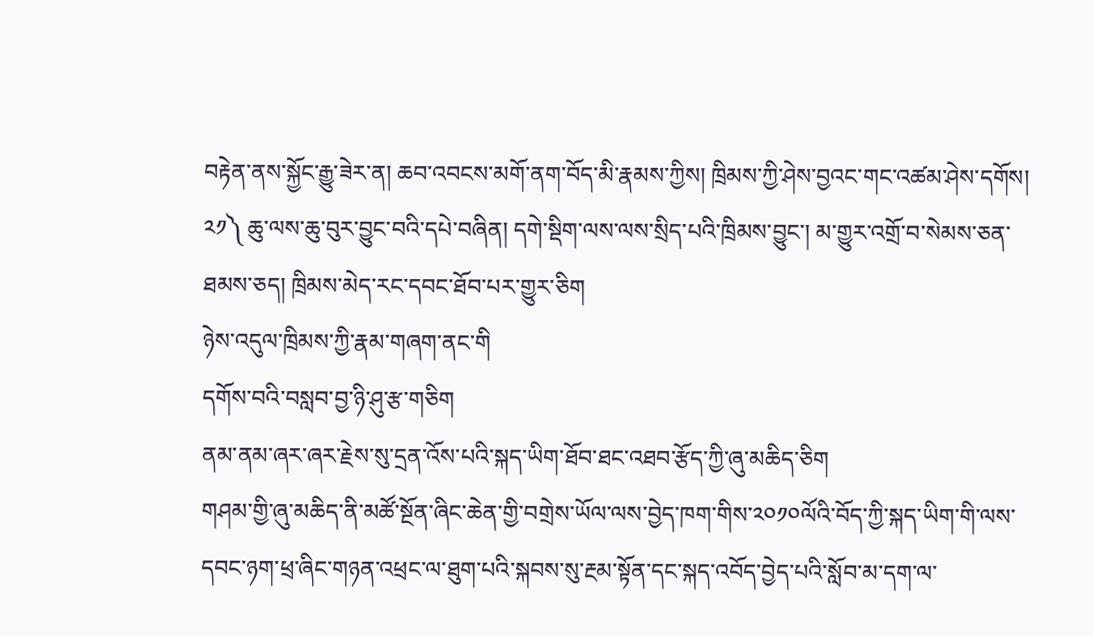བརྟེན་ནས་སྐྱོང་རྒྱུ་ཟེར་ན། ཆབ་འབངས་མགོ་ནག་བོད་མི་རྣམས་ཀྱིས། ཁྲིམས་ཀྱི་ཤེས་བྱའང་གང་འཚམ་ཤེས་དགོས།
༢༡༽ ཆུ་ལས་ཆུ་བུར་བྱུང་བའི་དཔེ་བཞིན། དགེ་སྡིག་ལས་ལས་སྲིད་པའི་ཁྲིམས་བྱུང་། མ་གྱུར་འགྲོ་བ་སེམས་ཅན་ཐམས་ཅད། ཁྲིམས་མེད་རང་དབང་ཐོབ་པར་གྱུར་ཅིག
ཉེས་འདུལ་ཁྲིམས་ཀྱི་རྣམ་གཞག་ནང་གི
དགོས་བའི་བསླབ་བྱ་ཉི་ཤུ་རྩ་གཅིག
ནམ་ནམ་ཞར་ཞར་རྗེས་སུ་དྲན་འོས་པའི་སྐད་ཡིག་ཐོབ་ཐང་འཐབ་རྩོད་ཀྱི་ཞུ་མཆིད་ཅིག
གཤམ་གྱི་ཞུ་མཆིད་ནི་མཚོ་སྔོན་ཞིང་ཆེན་གྱི་བགྲེས་ཡོལ་ལས་བྱེད་ཁག་གིས་༢༠༡༠ལོའི་བོད་ཀྱི་སྐད་ཡིག་གི་ལས་དབང་ཉག་ཕྲ་ཞིང་གཉན་འཕྲང་ལ་ཐུག་པའི་སྐབས་སུ་རྔམ་སྟོན་དང་སྐད་འབོད་བྱེད་པའི་སློབ་མ་དག་ལ་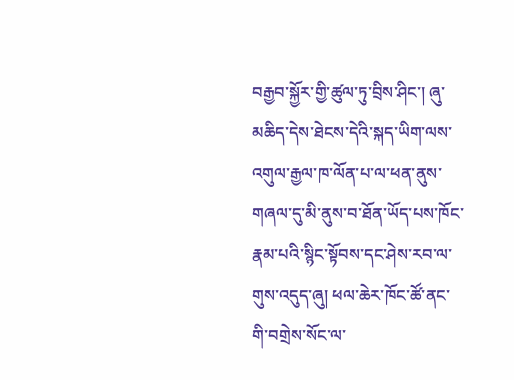བརྒྱབ་སྐྱོར་གྱི་ཚུལ་ཏུ་བྲིས་ཤིང་། ཞུ་མཆིད་དེས་ཐེངས་དེའི་སྐད་ཡིག་ལས་འགུལ་རྒྱལ་ཁ་ལོན་པ་ལ་ཕན་ནུས་གཞལ་དུ་མི་ནུས་བ་ཐོན་ཡོད་པས་ཁོང་རྣམ་པའི་སྙིང་སྟོབས་དང་ཤེས་རབ་ལ་གུས་འདུད་ཞུ། ཕལ་ཆེར་ཁོང་ཚོ་ནང་གི་བགྲེས་སོང་ལ་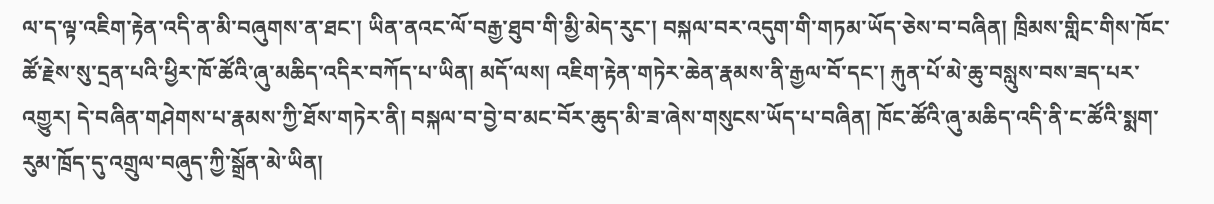ལ་ད་ལྟ་འཇིག་རྟེན་འདི་ན་མི་བཞུགས་ན་ཐང་། ཡིན་ནའང་ལོ་བརྒྱ་ཐུབ་གི་མྱི་མེད་རུང་། བསྐལ་བར་འདུག་གི་གཏམ་ཡོད་ཅེས་བ་བཞིན། ཁྲིམས་གླིང་གིས་ཁོང་ཚོ་རྗེས་སུ་དྲན་པའི་ཕྱིར་ཁོ་ཚོའི་ཞུ་མཆིད་འདིར་བཀོད་པ་ཡིན། མདོ་ལས། འཇིག་རྟེན་གཏེར་ཆེན་རྣམས་ནི་རྒྱལ་བོ་དང་། རྐུན་པོ་མེ་ཆུ་བསླུས་བས་ཟད་པར་འགྱུར། དེ་བཞིན་གཤེགས་པ་རྣམས་ཀྱི་ཐོས་གཏེར་ནི། བསྐལ་བ་བྱེ་བ་མང་བོར་ཆུད་མི་ཟ་ཞེས་གསུངས་ཡོད་པ་བཞིན། ཁོང་ཚོའི་ཞུ་མཆིད་འདི་ནི་ང་ཚོའི་སྨག་རུམ་ཁྲོད་དུ་འགྲུལ་བཞུད་ཀྱི་སྒྲོན་མེ་ཡིན།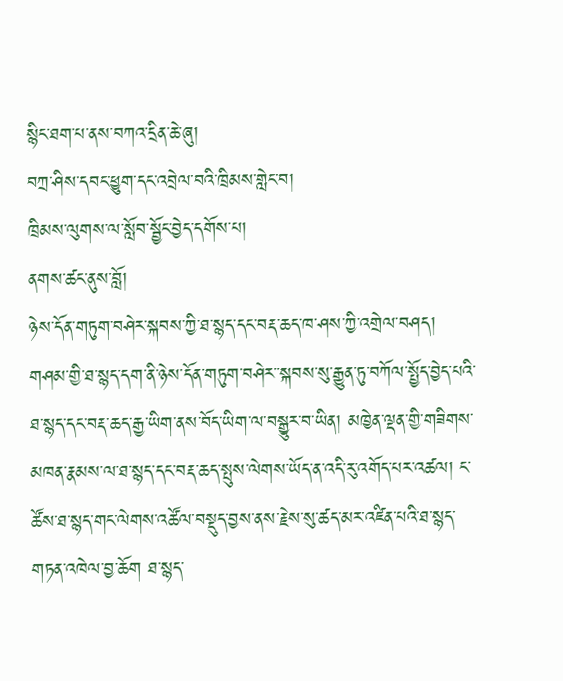སྙིང་ཐག་པ་ནས་བཀའ་དྲིན་ཆེ་ཞུ།
བཀྲ་ཤིས་དབང་ཕྱུག་དང་འབྲེལ་བའི་ཁྲིམས་གླེང་བ།
ཁྲིམས་ལུགས་ལ་སློབ་སྦྱོང་བྱེད་དགོས་པ།
ནགས་ཚང་ནུས་བློ།
ཉེས་དོན་གཏུག་བཤེར་སྐབས་ཀྱི་ཐ་སྙད་དང་བརྡ་ཆད་ཁ་ཤས་ཀྱི་འགྲེལ་བཤད།
གཤམ་གྱི་ཐ་སྙད་དག་ནི་ཉེས་དོན་གཏུག་བཤེར་་སྐབས་སུ་རྒྱུན་ཏུ་བཀོལ་སྤྱོད་བྱེད་པའི་ཐ་སྙད་དང་བརྡ་ཆད་རྒྱ་ཡིག་ནས་བོད་ཡིག་ལ་བསྒྱུར་བ་ཡིན། མཁྱེན་ལྡན་གྱི་གཟིགས་མཁན་རྣམས་ལ་ཐ་སྙད་དང་བརྡ་ཆད་སྤུས་ལེགས་ཡོད་ན་འདི་རུ་འགོད་པར་འཚལ། ང་ཚོས་ཐ་སྙད་གང་ལེགས་འཚོལ་བསྡུད་བྱས་ནས་རྗེས་སུ་ཚད་མར་འཛིན་པའི་ཐ་སྙད་གཏན་འཁེལ་བྱ་ཆོག ཐ་སྙད་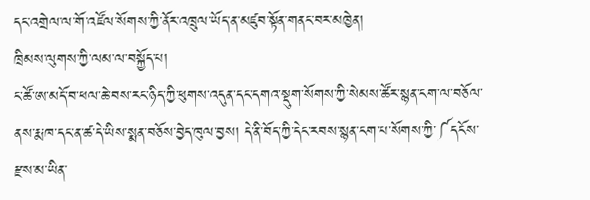དང་འགྲེལ་ལ་གོ་འཛོལ་སོགས་ཀྱི་ནོར་འཁྲུལ་ཡོད་ན་མཛུབ་སྟོན་གནང་བར་མཁྱེན།
ཁྲིམས་ལུགས་ཀྱི་ལམ་ལ་བསྐྱོད་པ།
ང་ཚོ་ཨ་མདོ་བ་ཕལ་ཆེ་བས་རང་ཉིད་ཀྱི་ཕུགས་འདུན་དང་དགའ་སྡུག་སོགས་ཀྱི་སེམས་ཚོར་སྙན་ངག་ལ་བཅོལ་ནས་རྨ་ཁ་དང་ན་ཚ་དེ་ཡིས་སྨན་བཅོས་བྱེད་ཁུལ་བྱས། དེ་ནི་བོད་ཀྱི་དེང་རབས་སྙན་ངག་པ་སོགས་ཀྱི་༼དངོས་རྫས་མ་ཡིན་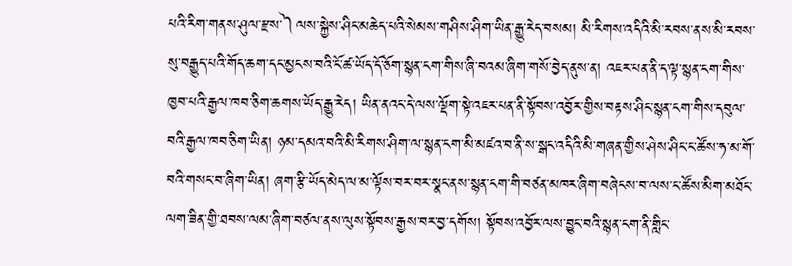པའི་རིག་གནས་ཤུལ་རྫས་༽ལས་སྐྱེས་ཤིང་མཆེད་པའི་སེམས་གཤིས་ཤིག་ཡིན་རྒྱུ་རེད་བསམ། མི་རིགས་འདིའི་མི་རབས་ནས་མི་རབས་སུ་བརྒྱུད་པའི་གོད་ཆག་དང་མྱངས་བའི་ངོ་ཚ་ཡོད་དོ་ཅོག་སྙན་ངག་གིས་ཞི་བའམ་ཞིག་གསོ་བྱེད་ནུས་ན། འཇར་པན་ནི་ད་ལྟ་སྙན་ངག་གིས་ཁྱབ་པའི་རྒྱལ་ཁབ་ཅིག་ཆགས་ཡོད་རྒྱུ་རེད། ཡིན་ནའང་དེ་ལས་ལྡོག་སྟེ་འཇར་པན་ནི་སྟོབས་འབྱོར་གྱིས་བརྟས་ཤིང་སྙན་ངག་གིས་དབུལ་བའི་རྒྱལ་ཁབ་ཅིག་ཡིན། ཉམ་དམའ་བའི་མི་རིགས་ཤིག་ལ་སྙན་ངག་མི་མཛའ་བ་ནི་ས་སྒང་འདིའི་མི་གཞན་གྱིས་ཤེས་ཤིང་ང་ཚོས་ཧ་མ་གོ་བའི་གསང་བ་ཞིག་ཡིན། ཞག་རྩི་ཡོད་མེད་ལ་མ་ལྟོས་བར་བར་སྣང་ནས་སྙན་ངག་གི་བཙན་མཁར་ཞིག་བཞེངས་བ་ལས་ང་ཚོས་མིག་མཐོང་ལག་ཟིན་གྱི་ཐབས་ལམ་ཞིག་བཙལ་ནས་ལུས་སྟོབས་རྒྱས་བར་བྱ་དགོས། སྟོབས་འབྱོར་ལས་བྱུང་བའི་སྙན་ངག་ནི་གླིང་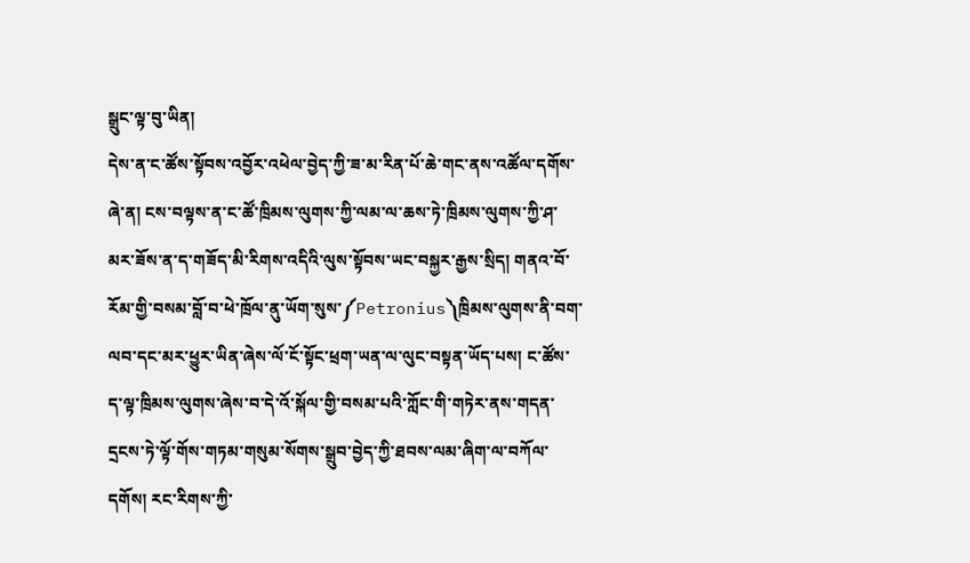སྒྲུང་ལྟ་བུ་ཡིན།
དེས་ན་ང་ཚོས་སྟོབས་འབྱོར་འཕེལ་བྱེད་ཀྱི་ཟ་མ་རིན་པོ་ཆེ་གང་ནས་འཚོལ་དགོས་ཞེ་ན། ངས་བལྟས་ན་ང་ཚོ་ཁྲིམས་ལུགས་ཀྱི་ལམ་ལ་ཆས་ཏེ་ཁྲིམས་ལུགས་ཀྱི་ཤ་མར་ཟོས་ན་ད་གཟོད་མི་རིགས་འདིའི་ལུས་སྟོབས་ཡང་བསྐྱར་རྒྱས་སྲིད། གནའ་བོ་རོམ་གྱི་བསམ་བློ་བ་ཕེ་ཁྲོལ་ནུ་ཡོག་སུས་༼Petronius༽ཁྲིམས་ལུགས་ནི་བག་ལབ་དང་མར་ཕྱུར་ཡིན་ཞེས་ལོ་ངོ་སྟོང་ཕྲག་ཡན་ལ་ལུང་བསྟན་ཡོད་པས། ང་ཚོས་ད་ལྟ་ཁྲིམས་ལུགས་ཞེས་བ་དེ་འོ་སྐོལ་གྱི་བསམ་པའི་ཀློང་གི་གཏེར་ནས་གདན་དྲངས་ཏེ་ལྟོ་གོས་གཏམ་གསུམ་སོགས་སྒྲུབ་བྱེད་ཀྱི་ཐབས་ལམ་ཞིག་ལ་བཀོལ་དགོས། རང་རིགས་ཀྱི་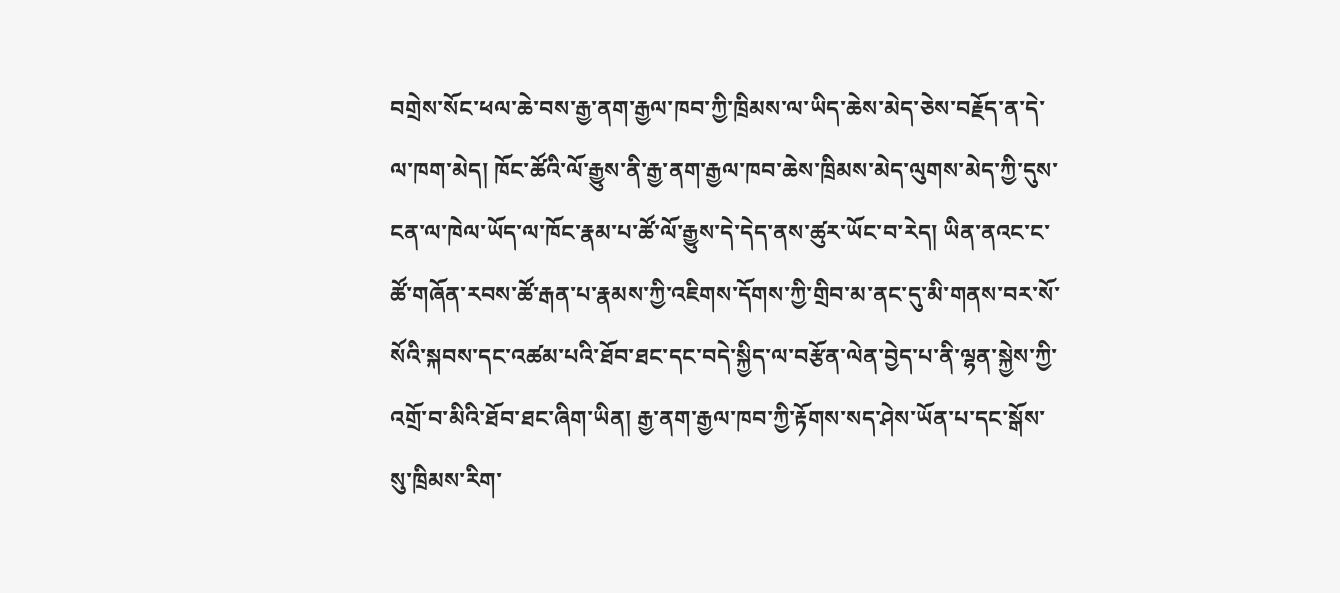བགྲེས་སོང་ཕལ་ཆེ་བས་རྒྱ་ནག་རྒྱལ་ཁབ་ཀྱི་ཁྲིམས་ལ་ཡིད་ཆེས་མེད་ཅེས་བརྗོད་ན་དེ་ལ་ཁག་མེད། ཁོང་ཚོའི་ལོ་རྒྱུས་ནི་རྒྱ་ནག་རྒྱལ་ཁབ་ཆེས་ཁྲིམས་མེད་ལུགས་མེད་ཀྱི་དུས་ངན་ལ་ཁེལ་ཡོད་ལ་ཁོང་རྣམ་པ་ཚོ་ལོ་རྒྱུས་དེ་དེད་ནས་ཚུར་ཡོང་བ་རེད། ཡིན་ནའང་ང་ཚོ་གཞོན་རབས་ཚོ་རྒན་པ་རྣམས་ཀྱི་འཇིགས་དོགས་ཀྱི་གྲིབ་མ་ནང་དུ་མི་གནས་བར་སོ་སོའི་སྐབས་དང་འཚམ་པའི་ཐོབ་ཐང་དང་བདེ་སྐྱིད་ལ་བརྩོན་ལེན་བྱེད་པ་ནི་ལྷན་སྐྱེས་ཀྱི་འགྲོ་བ་མིའི་ཐོབ་ཐང་ཞིག་ཡིན། རྒྱ་ནག་རྒྱལ་ཁབ་ཀྱི་རྟོགས་སད་ཤེས་ཡོན་པ་དང་སྒོས་སུ་ཁྲིམས་རིག་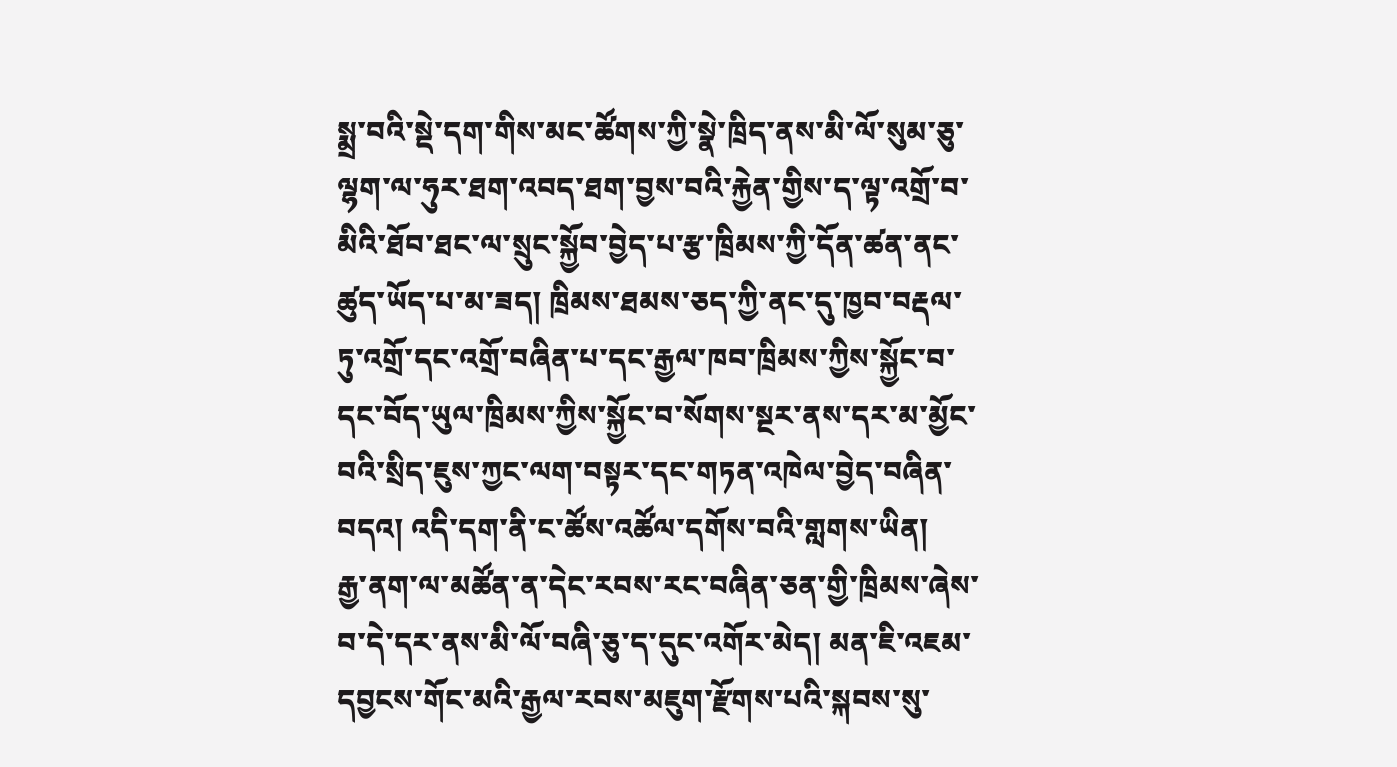སྨྲ་བའི་སྡེ་དག་གིས་མང་ཚོགས་ཀྱི་སྣེ་ཁྲིད་ནས་མི་ལོ་སུམ་ཅུ་ལྷག་ལ་ཧུར་ཐག་འབད་ཐག་བྱས་བའི་རྐྱེན་གྱིས་ད་ལྟ་འགྲོ་བ་མིའི་ཐོབ་ཐང་ལ་སྲུང་སྐྱོབ་བྱེད་པ་རྩ་ཁྲིམས་ཀྱི་དོན་ཚན་ནང་ཚུད་ཡོད་པ་མ་ཟད། ཁྲིམས་ཐམས་ཅད་ཀྱི་ནང་དུ་ཁྱབ་བརྡལ་ཏུ་འགྲོ་དང་འགྲོ་བཞིན་པ་དང་རྒྱལ་ཁབ་ཁྲིམས་ཀྱིས་སྐྱོང་བ་དང་བོད་ཡུལ་ཁྲིམས་ཀྱིས་སྐྱོང་བ་སོགས་སྔར་ནས་དར་མ་མྱོང་བའི་སྲིད་ཇུས་ཀྱང་ལག་བསྟར་དང་གཏན་འཁེལ་བྱེད་བཞིན་བདའ། འདི་དག་ནི་ང་ཚོས་འཚོལ་དགོས་བའི་གླགས་ཡིན།
རྒྱ་ནག་ལ་མཚོན་ན་དེང་རབས་རང་བཞིན་ཅན་གྱི་ཁྲིམས་ཞེས་བ་དེ་དར་ནས་མི་ལོ་བཞི་ཅུ་ད་དུང་འགོར་མེད། མན་ཇི་འཇམ་དབྱངས་གོང་མའི་རྒྱལ་རབས་མཇུག་རྫོགས་པའི་སྐབས་སུ་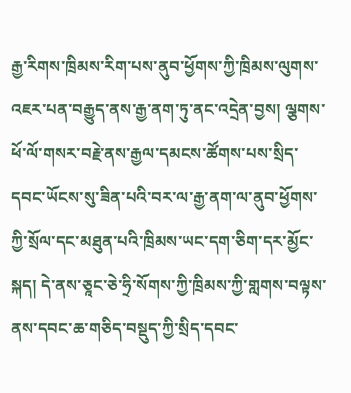རྒྱ་རིགས་ཁྲིམས་རིག་པས་ནུབ་ཕྱོགས་ཀྱི་ཁྲིམས་ལུགས་འཇར་པན་བརྒྱུད་ནས་རྒྱ་ནག་ཏུ་ནང་འདྲེན་བྱས། ལྕགས་ཕོ་ལོ་གསར་བརྗེ་ནས་རྒྱལ་དམངས་ཚོགས་པས་སྲིད་དབང་ཡོངས་སུ་ཟིན་པའི་བར་ལ་རྒྱ་ནག་ལ་ནུབ་ཕྱོགས་ཀྱི་སྲོལ་དང་མཐུན་པའི་ཁྲིམས་ཡང་དག་ཅིག་དར་མྱོང་སྐད། དེ་ནས་ཅཱང་ཅེ་ཧྲི་སོགས་ཀྱི་ཁྲིམས་ཀྱི་གླགས་བལྟས་ནས་དབང་ཆ་གཅིད་བསྡུད་ཀྱི་སྲིད་དབང་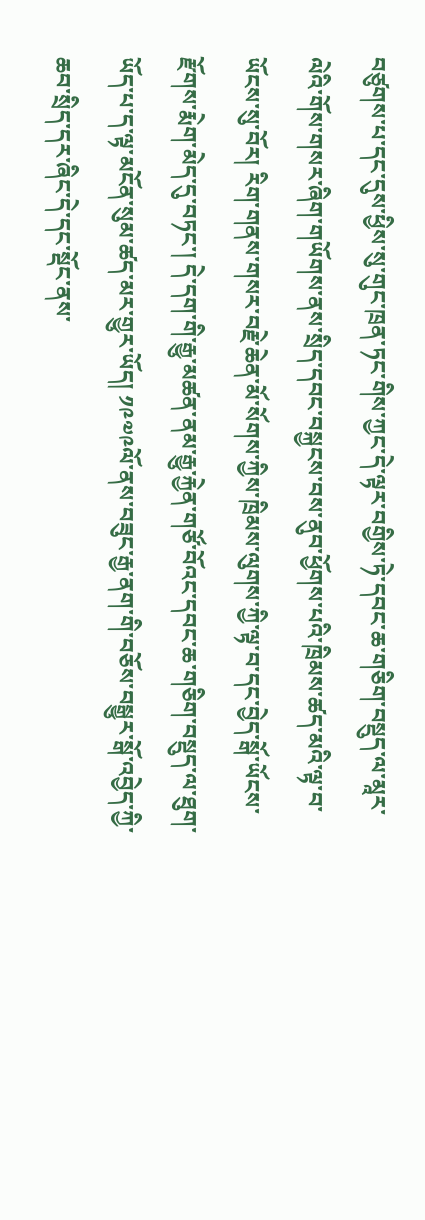བཙུགས་པ་དང་དུས་ཕྱིས་སུ་གུང་ཁྲན་ཏང་གིས་ཀྱང་དེ་ལྟར་བགྱིས་ཏེ་དབང་ཆ་གཅིག་བསྡུད་ལ་མཱར་ལེའི་གོས་གསར་ཞིག་གཡོགས་ནས་སྲིད་དབང་བསྐྱངས་བས་ནུབ་ཕྱོགས་པའི་ཁྲིམས་ཚད་མའི་ལྟ་བ་ཡོངས་སུ་བོར། རིག་གནས་གསར་བརྗེ་ཆེན་མོ་སོགས་ཀྱིས་ཁྲིམས་ལུགས་ཀྱི་ལྟ་བ་དང་བྱེད་སྒོ་ཡོངས་རྫོགས་རྨེག་མེད་དུ་བཏང་། དེ་དག་གི་རྒྱུ་མཚན་ནམ་རྒྱུ་རྐྱེན་གཙོ་བོའང་དབང་ཆ་གཅིག་བསྡུད་ལ་ཐུག་ཡོད་པ་ད་ལྟ་མངོན་སུམ་ཚད་མར་གྱུར་ཡོད། ༡༩༧༩ལོ་ནས་བཟུང་རྒྱ་ནག་གི་བཅོས་བསྒྱུར་སྒོ་འབྱེད་ཀྱི་ཆབ་སྲིད་དར་ཞིང་དེ་དང་སྡོང་ནས་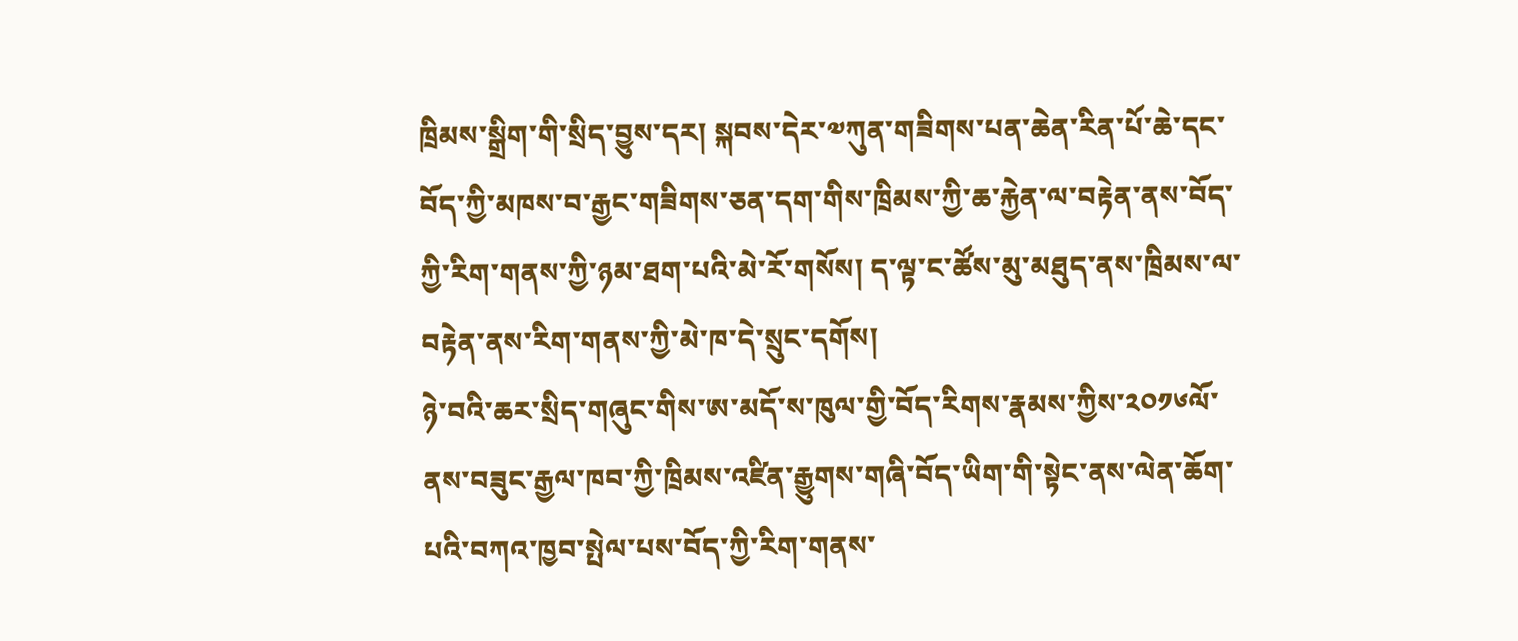ཁྲིམས་སྒྲིག་གི་སྲིད་བྱུས་དར། སྐབས་དེར་༧ཀུན་གཟིགས་པན་ཆེན་རིན་པོ་ཆེ་དང་བོད་ཀྱི་མཁས་བ་རྒྱང་གཟིགས་ཅན་དག་གིས་ཁྲིམས་ཀྱི་ཆ་རྐྱེན་ལ་བརྟེན་ནས་བོད་ཀྱི་རིག་གནས་ཀྱི་ཉམ་ཐག་པའི་མེ་རོ་གསོས། ད་ལྟ་ང་ཚོས་མུ་མཐུད་ནས་ཁྲིམས་ལ་བརྟེན་ནས་རིག་གནས་ཀྱི་མེ་ཁ་དེ་སྲུང་དགོས།
ཉེ་བའི་ཆར་སྲིད་གཞུང་གིས་ཨ་མདོ་ས་ཁུལ་གྱི་བོད་རིགས་རྣམས་ཀྱིས་༢༠༡༦ལོ་ནས་བཟུང་རྒྱལ་ཁབ་ཀྱི་ཁྲིམས་འཛིན་རྒྱུགས་གཞི་བོད་ཡིག་གི་སྟེང་ནས་ལེན་ཆོག་པའི་བཀའ་ཁྱབ་སྤེལ་པས་བོད་ཀྱི་རིག་གནས་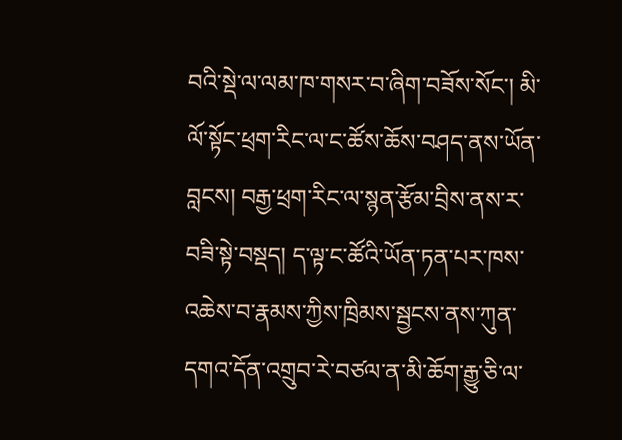བའི་སྡེ་ལ་ལམ་ཁ་གསར་བ་ཞིག་བཟོས་སོང་། མི་ལོ་སྟོང་ཕྲག་རིང་ལ་ང་ཚོས་ཆོས་བཤད་ནས་ཡོན་བླངས། བརྒྱ་ཕྲག་རིང་ལ་སྙན་རྩོམ་བྲིས་ནས་ར་བཟི་སྟེ་བསྡད། ད་ལྟ་ང་ཚོའི་ཡོན་ཏན་པར་ཁས་འཆེས་བ་རྣམས་ཀྱིས་ཁྲིམས་སྦྱངས་ནས་ཀུན་དགའ་དོན་འགྲུབ་རེ་བཙལ་ན་མི་ཆོག་རྒྱུ་ཅི་ལ་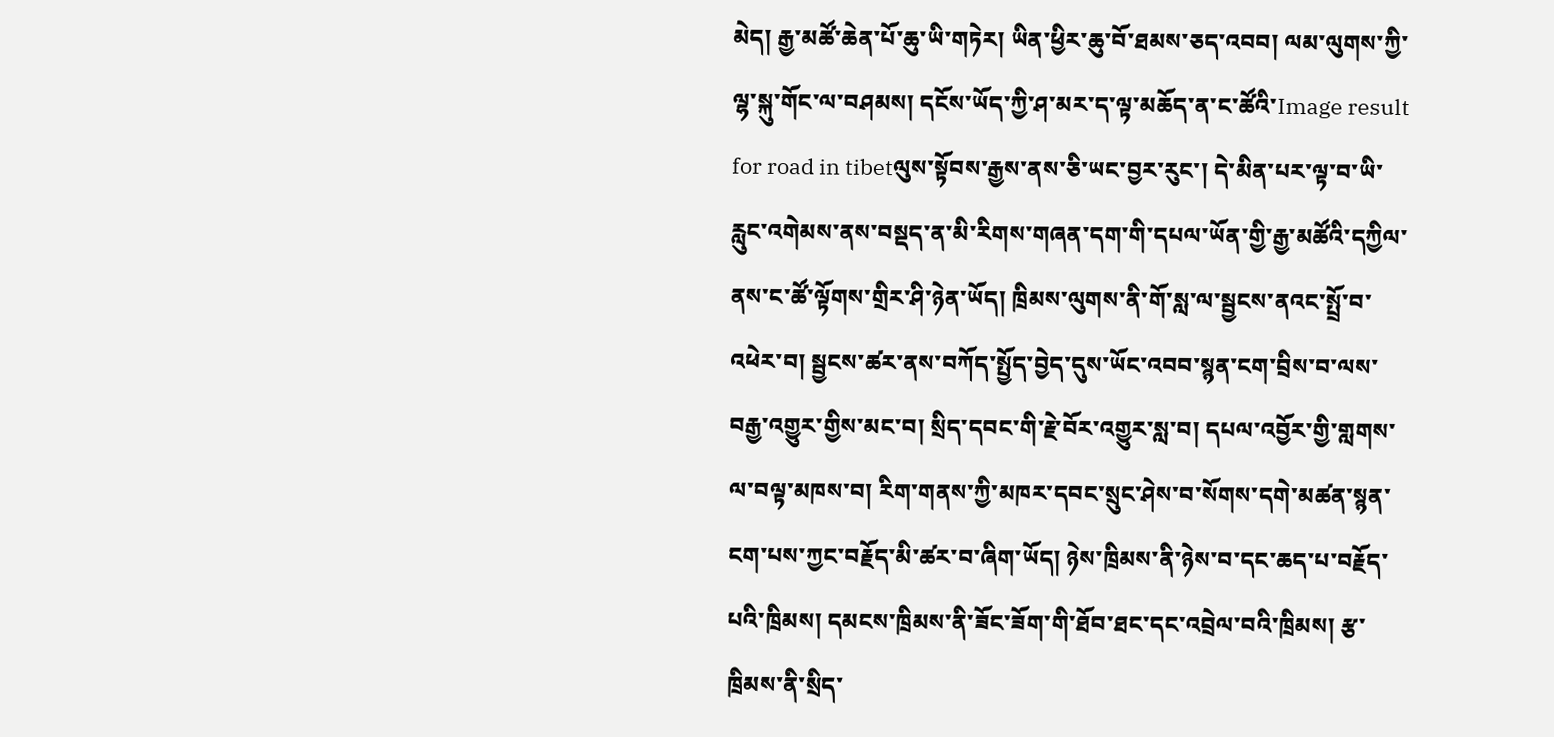མེད། རྒྱ་མཚོ་ཆེན་པོ་ཆུ་ཡི་གཏེར། ཡིན་ཕྱིར་ཆུ་བོ་ཐམས་ཅད་འབབ། ལམ་ལུགས་ཀྱི་ལྷ་སྐུ་གོང་ལ་བཤམས། དངོས་ཡོད་ཀྱི་ཤ་མར་ད་ལྟ་མཆོད་ན་ང་ཚོའི་Image result for road in tibetལུས་སྟོབས་རྒྱས་ནས་ཅི་ཡང་བྱར་རུང་། དེ་མིན་པར་ལྟ་བ་ཡི་རླུང་འགེམས་ནས་བསྡད་ན་མི་རིགས་གཞན་དག་གི་དཔལ་ཡོན་གྱི་རྒྱ་མཚོའི་དཀྱིལ་ནས་ང་ཚོ་ལྟོགས་གྲིར་ཤི་ཉེན་ཡོད། ཁྲིམས་ལུགས་ནི་གོ་སླ་ལ་སྦྱངས་ནའང་སྤྲོ་བ་འཕེར་བ། སྦྱངས་ཚར་ནས་བཀོད་སྤྱོད་བྱེད་དུས་ཡོང་འབབ་སྙན་ངག་བྲིས་བ་ལས་བརྒྱ་འགྱུར་གྱིས་མང་བ། སྲིད་དབང་གི་རྗེ་བོར་འགྱུར་སླ་བ། དཔལ་འབྱོར་གྱི་གླགས་ལ་བལྟ་མཁས་བ། རིག་གནས་ཀྱི་མཁར་དབང་སྲུང་ཤེས་བ་སོགས་དགེ་མཚན་སྙན་ངག་པས་ཀྱང་བརྗོད་མི་ཚར་བ་ཞིག་ཡོད། ཉེས་ཁྲིམས་ནི་ཉེས་བ་དང་ཆད་པ་བརྗོད་པའི་ཁྲིམས། དམངས་ཁྲིམས་ནི་ཟོང་ཟོག་གི་ཐོབ་ཐང་དང་འབྲེལ་བའི་ཁྲིམས། རྩ་ཁྲིམས་ནི་སྲིད་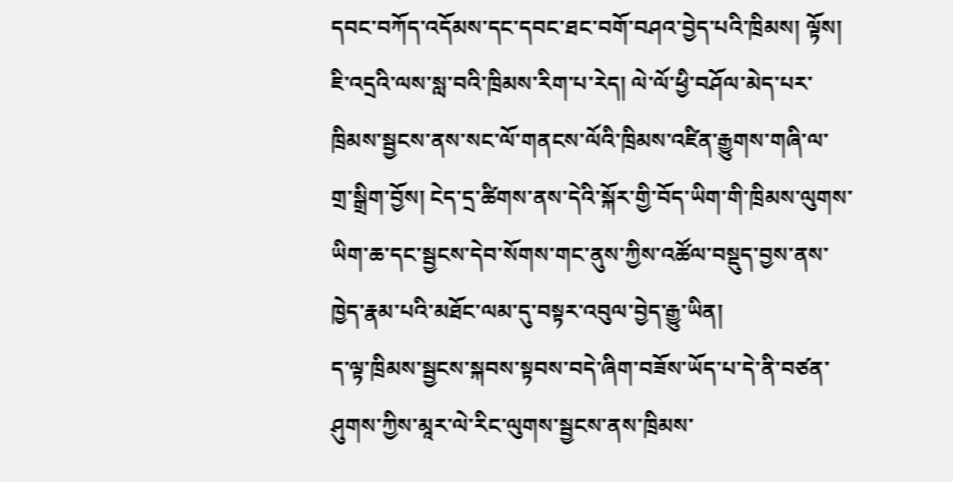དབང་བཀོད་འདོམས་དང་དབང་ཐང་བགོ་བཤའ་བྱེད་པའི་ཁྲིམས། ལྟོས། ཇི་འདྲའི་ལས་སླ་བའི་ཁྲིམས་རིག་པ་རེད། ལེ་ལོ་ཕྱི་བཤོལ་མེད་པར་ཁྲིམས་སྦྱངས་ནས་སང་ལོ་གནངས་ལོའི་ཁྲིམས་འཛིན་རྒྱུགས་གཞི་ལ་གྲ་སྒྲིག་བྱོས། ངེད་དྲ་ཚིགས་ནས་དེའི་སྐོར་གྱི་བོད་ཡིག་གི་ཁྲིམས་ལུགས་ཡིག་ཆ་དང་སྦྱངས་དེབ་སོགས་གང་ནུས་ཀྱིས་འཚོལ་བསྡུད་བྱས་ནས་ཁྱེད་རྣམ་པའི་མཐོང་ལམ་དུ་བསྟར་འབུལ་བྱེད་རྒྱུ་ཡིན།
ད་ལྟ་ཁྲིམས་སྦྱངས་སྐབས་སྟབས་བདེ་ཞིག་བཟོས་ཡོད་པ་དེ་ནི་བཙན་ཤུགས་ཀྱིས་མཱར་ལེ་རིང་ལུགས་སྦྱངས་ནས་ཁྲིམས་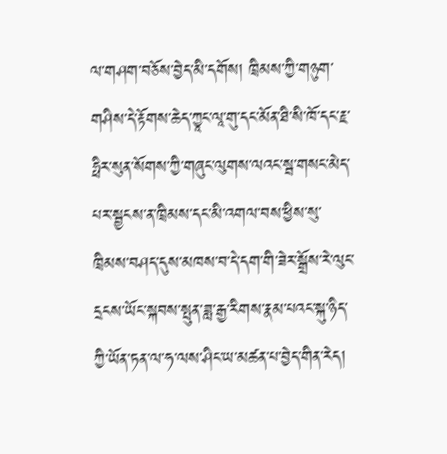ལ་གཤག་བཅོས་བྱེད་མི་དགོས། ཁྲིམས་ཀྱི་གཉུག་གཤིས་དེ་རྟོགས་ཆེད་ཀྱཱང་ལཱ་གུ་དང་མོན་ཐི་སི་ཁོ་དང་རྗ་ཧྥིར་སུན་སོགས་ཀྱི་གཞུང་ལུགས་ལའང་སྦ་གསང་མེད་པར་སྦྱངས་ན་ཁྲིམས་དང་མི་འགལ་བས་ཕྱིས་སུ་ཁྲིམས་བཤད་དུས་མཁས་བ་དེ་དག་གི་ཟེར་སྒྲོས་རེ་ལུང་དྲངས་ཡོང་སྐབས་སྤུན་ཟླ་རྒྱ་རིགས་རྣམ་པའང་སྐུ་ཉིད་ཀྱི་ཡོན་ཏན་ལ་ཧ་ལས་ཤིང་ཡ་མཚན་པ་བྱེད་གིན་རེད།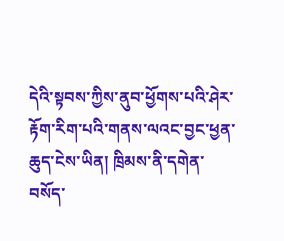དེའི་སྟབས་ཀྱིས་ནུབ་ཕྱོགས་པའི་ཤེར་རྟོག་རིག་པའི་གནས་ལའང་བྱང་ཕྱན་ཆུད་ངེས་ཡིན། ཁྲིམས་ནི་དགེན་བསོད་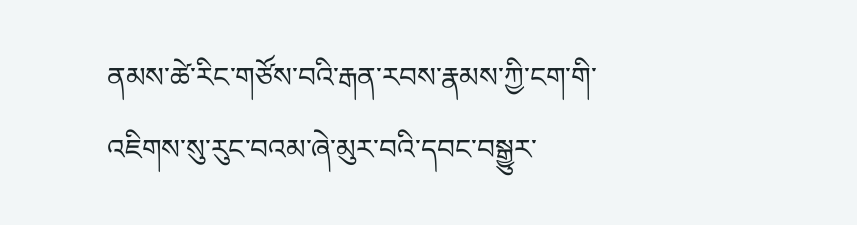ནམས་ཚེ་རིང་གཙོས་བའི་རྒན་རབས་རྣམས་ཀྱི་ངག་གི་འཇིགས་སུ་རུང་བའམ་ཞེ་མུར་བའི་དབང་བསྒྱུར་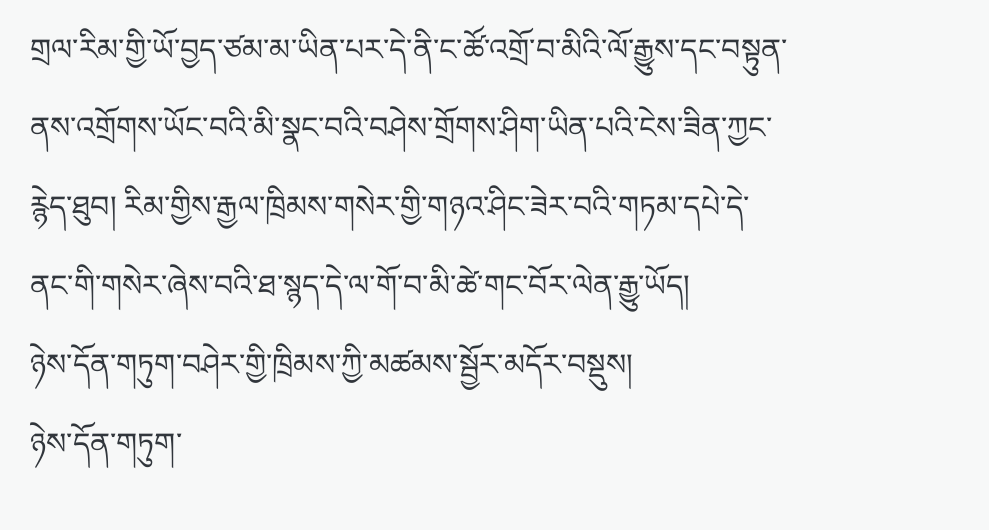གྲལ་རིམ་གྱི་ཡོ་བྱད་ཙམ་མ་ཡིན་པར་དེ་ནི་ང་ཚོ་འགྲོ་བ་མིའི་ལོ་རྒྱུས་དང་བསྟུན་ནས་འགྲོགས་ཡོང་བའི་མི་སྣང་བའི་བཤེས་གྲོགས་ཤིག་ཡིན་པའི་ངེས་ཟིན་ཀྱང་རྙེད་ཐུབ། རིམ་གྱིས་རྒྱལ་ཁྲིམས་གསེར་གྱི་གཉའ་ཤིང་ཟེར་བའི་གཏམ་དཔེ་དེ་ནང་གི་གསེར་ཞེས་བའི་ཐ་སྙད་དེ་ལ་གོ་བ་མི་ཚེ་གང་བོར་ལེན་རྒྱུ་ཡོད།
ཉེས་དོན་གཏུག་བཤེར་གྱི་ཁྲིམས་ཀྱི་མཚམས་སྦྱོར་མདོར་བསྡུས།
ཉེས་དོན་གཏུག་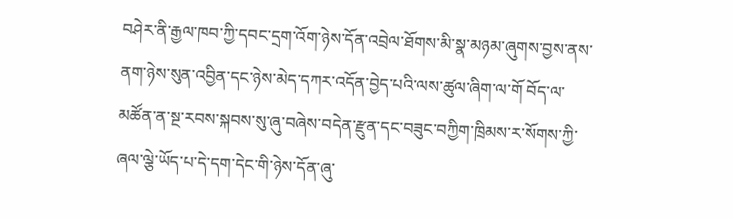བཤེར་ནི་རྒྱལ་ཁབ་ཀྱི་དབང་དྲག་འོག་ཉེས་དོན་འབྲེལ་ཐོགས་མི་སྣ་མཉམ་ཞུགས་བྱས་ནས་ནག་ཉེས་སུན་འབྱིན་དང་ཉེས་མེད་དཀར་འདོན་བྱེད་པའི་ལས་ཚུལ་ཞིག་ལ་གོ བོད་ལ་མཚོན་ན་སྔ་རབས་སྐབས་སུ་ཞུ་བཞེས་བདེན་རྫུན་དང་བཟུང་བཀྱིག་ཁྲིམས་ར་སོགས་ཀྱི་ཞལ་ལྕེ་ཡོད་པ་དེ་དག་དེང་གི་ཉེས་དོན་ཞུ་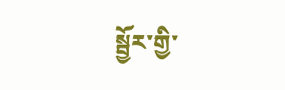སྦྱོར་གྱི་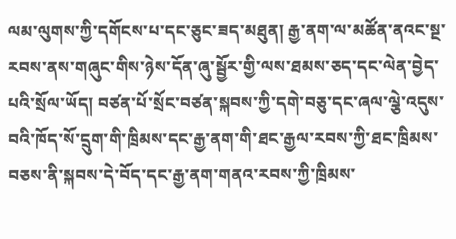ལམ་ལུགས་ཀྱི་དགོངས་པ་དང་ཅུང་ཟད་མཐུན། རྒྱ་ནག་ལ་མཚོན་ནའང་སྔ་རབས་ནས་གཞུང་གིས་ཉེས་དོན་ཞུ་སྦྱོར་གྱི་ལས་ཐམས་ཅད་དང་ལེན་བྱེད་པའི་སྲོལ་ཡོད། བཙན་པོ་སྲོང་བཙན་སྐབས་ཀྱི་དགེ་བཅུ་དང་ཞལ་ལྕེ་འདུས་བའི་ཁོད་སོ་དྲུག་གི་ཁྲིམས་དང་རྒྱ་ནག་གི་ཐང་རྒྱལ་རབས་ཀྱི་ཐང་ཁྲིམས་བཅས་ནི་སྐབས་དེ་བོད་དང་རྒྱ་ནག་གནའ་རབས་ཀྱི་ཁྲིམས་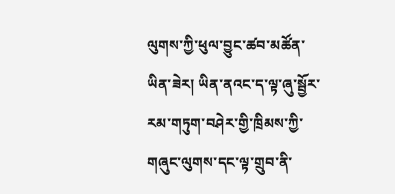ལུགས་ཀྱི་ཕུལ་བྱུང་ཚབ་མཚོན་ཡིན་ཟེར། ཡིན་ནའང་ད་ལྟ་ཞུ་སྦྱོར་རམ་གཏུག་བཤེར་གྱི་ཁྲིམས་ཀྱི་གཞུང་ལུགས་དང་ལྟ་གྲུབ་ནི་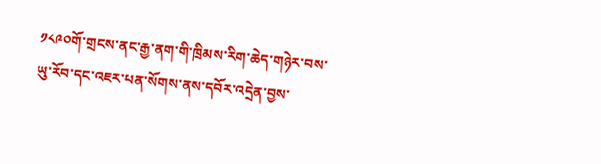༡༨༩༠གོ་གྲངས་ནང་རྒྱ་ནག་གི་ཁྲིམས་རིག་ཆེད་གཉེར་བས་ཡུ་རོབ་དང་འཇར་པན་སོགས་ནས་དབོར་འདྲེན་བྱས་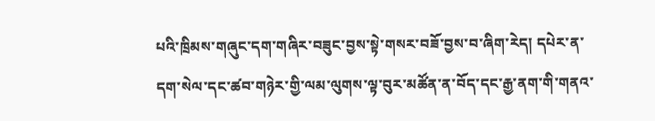པའི་ཁྲིམས་གཞུང་དག་གཞིར་བཟུང་བྱས་སྟེ་གསར་བཟོ་བྱས་བ་ཞིག་རེད། དཔེར་ན་དག་སེལ་དང་ཚབ་གཉེར་གྱི་ལམ་ལུགས་ལྟ་བུར་མཚོན་ན་བོད་དང་རྒྱ་ནག་གི་གནའ་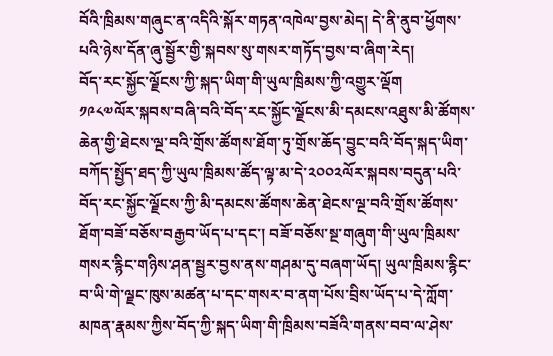བོའི་ཁྲིམས་གཞུང་ན་འདིའི་སྐོར་གཏན་འཁེལ་བྱས་མེད། དེ་ནི་ནུབ་ཕྱོགས་པའི་ཉེས་དོན་ཞུ་སྦྱོར་གྱི་སྐབས་སུ་གསར་གཏོད་བྱས་བ་ཞིག་རེད།
བོད་རང་སྐྱོང་ལྗོངས་ཀྱི་སྐད་ཡིག་གི་ཡུལ་ཁྲིམས་ཀྱི་འགྱུར་ལྡོག
༡༩༨༧ལོར་སྐབས་བཞི་བའི་བོད་རང་སྐྱོང་ལྗོངས་མི་དམངས་འཐུས་མི་ཚོགས་ཆེན་གྱི་ཐེངས་ལྔ་བའི་གྲོས་ཚོགས་ཐོག་ཏུ་གྲོས་ཆོད་བྱུང་བའི་བོད་སྐད་ཡིག་བཀོད་སྤྱོད་ཐད་ཀྱི་ཡུལ་ཁྲིམས་ཚོད་ལྟ་མ་དེ་༢༠༠༢ལོར་སྐབས་བདུན་པའི་བོད་རང་སྐྱོང་ལྗོངས་ཀྱི་མི་དམངས་ཚོགས་ཆེན་ཐེངས་ལྔ་བའི་གྲོས་ཚོགས་ཐོག་བཟོ་བཅོས་བརྒྱབ་ཡོད་པ་དང་། བཟོ་བཅོས་སྔ་གཞུག་གི་ཡུལ་ཁྲིམས་གསར་རྙིང་གཉིས་ཤན་སྦྱར་བྱས་ནས་གཤམ་དུ་བཞག་ཡོད། ཡུལ་ཁྲིམས་རྙིང་བ་ཡི་གེ་ལྗང་ཁུས་མཚན་པ་དང་གསར་བ་ནག་པོས་བྲིས་ཡོད་པ་དེ་ཀློག་མཁན་རྣམས་ཀྱིས་བོད་ཀྱི་སྐད་ཡིག་གི་ཁྲིམས་བཟོའི་གནས་བབ་ལ་ཤེས་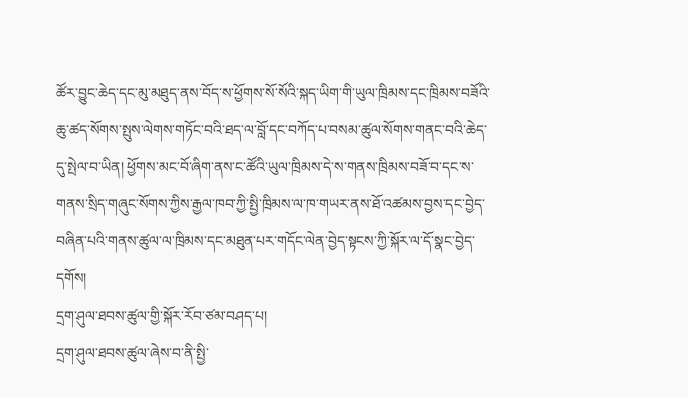ཚོར་བྱུང་ཆེད་དང་མུ་མཐུད་ནས་བོད་ས་ཕྱོགས་སོ་སོའི་སྐད་ཡིག་གི་ཡུལ་ཁྲིམས་དང་ཁྲིམས་བཟོའི་ཆུ་ཚད་སོགས་སྤུས་ལེགས་གཏོང་བའི་ཐད་ལ་བློ་དང་བཀོད་པ་བསམ་ཚུལ་སོགས་གནང་བའི་ཆེད་དུ་སྤེལ་བ་ཡིན། ཕྱོགས་མང་བོ་ཞིག་ནས་ང་ཚོའི་ཡུལ་ཁྲིམས་དེ་ས་གནས་ཁྲིམས་བཟོ་བ་དང་ས་གནས་སྲིད་གཞུང་སོགས་ཀྱིས་རྒྱལ་ཁབ་ཀྱི་སྤྱི་ཁྲིམས་ལ་ཁ་གཡར་ནས་ཐོ་འཚམས་བྱས་དང་བྱེད་བཞིན་པའི་གནས་ཚུལ་ལ་ཁྲིམས་དང་མཐུན་པར་གདོང་ལེན་བྱེད་སྟངས་ཀྱི་སྐོར་ལ་དོ་སྣང་བྱེད་དགོས།
དྲག་ཤུལ་ཐབས་ཚུལ་གྱི་སྐོར་རོབ་ཙམ་བཤད་པ།
དྲག་ཤུལ་ཐབས་ཚུལ་ཞེས་བ་ནི་སྤྱི་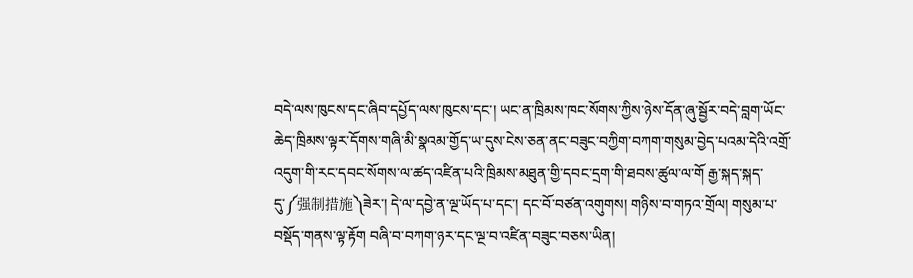བདེ་ལས་ཁུངས་དང་ཞིབ་དཔྱོད་ལས་ཁུངས་དང་། ཡང་ན་ཁྲིམས་ཁང་སོགས་ཀྱིས་ཉེས་དོན་ཞུ་སྦྱོར་བདེ་བླག་ཡོང་ཆེད་ཁྲིམས་ལྟར་དོགས་གཞི་མི་སྣའམ་གྱོད་ཡ་དུས་ངེས་ཅན་ནང་བཟུང་བཀྱིག་བཀག་གསུམ་བྱེད་པའམ་དེའི་འགྲོ་འདུག་གི་རང་དབང་སོགས་ལ་ཚད་འཛིན་པའི་ཁྲིམས་མཐུན་གྱི་དབང་དྲག་གི་ཐབས་ཚུལ་ལ་གོ རྒྱ་སྐད་སྐད་དུ་༼强制措施༽ཟེར་། དེ་ལ་དབྱེ་ན་ལྔ་ཡོད་པ་དང་། དང་བོ་བཙན་འགུགས། གཉིས་བ་གཏའ་གྲོལ། གསུམ་པ་བསྡོད་གནས་ལྟ་རྟོག བཞི་བ་བཀག་ཉར་དང་ལྔ་བ་འཛིན་བཟུང་བཅས་ཡིན།